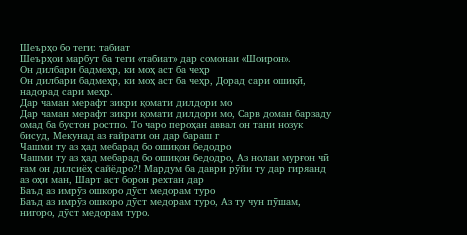Шеърҳо бо теги: табиат
Шеърҳои марбут ба теги «табиат» дар сомонаи «Шоирон».
Он дилбари бадмеҳр, ки моҳ аст ба чеҳр
Он дилбари бадмеҳр, ки моҳ аст ба чеҳр, Дорад сари ошиқӣ, надорад сари меҳр.
Дар чаман мерафт зикри қомати дилдори мо
Дар чаман мерафт зикри қомати дилдори мо, Сарв доман барзаду омад ба бустон ростпо. То чаро пероҳан аввал он тани нозук бисуд, Мекунад аз ғайрати он дар бараш г
Чашми ту аз ҳад мебарад бо ошиқон бедодро
Чашми ту аз ҳад мебарад бо ошиқон бедодро, Аз нолаи мурғон чӣ ғам он дилсиёҳ сайёдро?! Мардум ба даври рӯйи ту дар гиряанд аз оҳи ман, Шарт аст борон рехтан дар
Баъд аз имрӯз ошкоро дӯст медорам туро
Баъд аз имрӯз ошкоро дӯст медорам туро, Аз ту чун пӯшам, нигоро, дӯст медорам туро.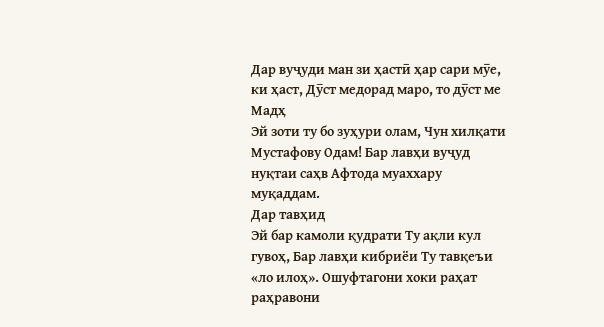Дар вуҷуди ман зи ҳастӣ ҳар сари мӯе, ки ҳаст, Дӯст медорад маро, то дӯст ме
Мадҳ
Эй зоти ту бо зуҳури олам, Чун хилқати Мустафову Одам! Бар лавҳи вуҷуд нуқтаи саҳв Афтода муаххару муқаддам.
Дар тавҳид
Эй бар камоли қудрати Ту ақли кул гувоҳ, Бар лавҳи кибриёи Ту тавқеъи «ло илоҳ». Ошуфтагони хоки раҳат раҳравони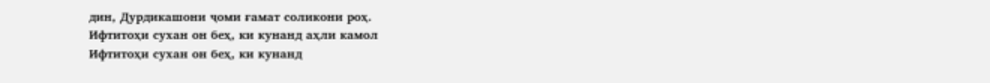дин, Дурдикашони ҷоми ғамат соликони роҳ.
Ифтитоҳи сухан он беҳ, ки кунанд аҳли камол
Ифтитоҳи сухан он беҳ, ки кунанд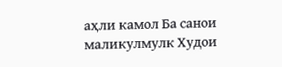аҳли камол Ба санои маликулмулк Худои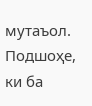мутаъол. Подшоҳе, ки ба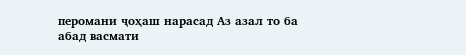перомани ҷоҳаш нарасад Аз азал то ба абад васмати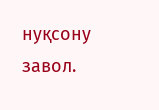нуқсону завол.